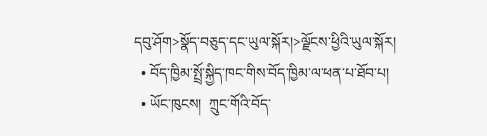དབུ་ཤོག>སྣོད་བཅུད་དང་ཡུལ་སྐོར།>ལྗོངས་ཕྱིའི་ཡུལ་སྐོར།
  • བོད་ཁྱིམ་སྤྲོ་སྐྱིད་ཁང་གིས་བོད་ཁྱིམ་ལ་ཕན་པ་ཐོབ་པ།
  • ཡོང་ཁུངས།  ཀྲུང་གོའི་བོད་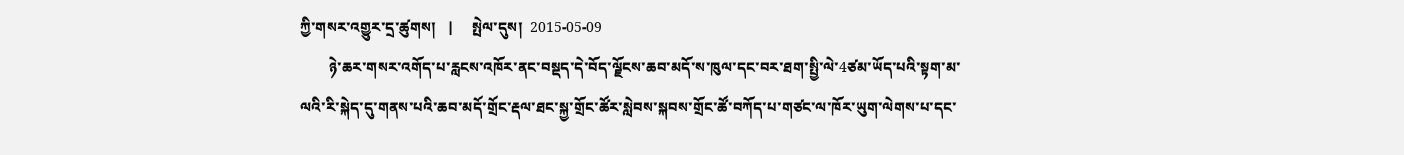ཀྱི་གསར་འགྱུར་དྲ་ཚུགས།   |     སྤེལ་དུས།  2015-05-09
        ཉེ་ཆར་གསར་འགོད་པ་རླངས་འཁོར་ནང་བསྡད་དེ་བོད་ལྗོངས་ཆབ་མདོ་ས་ཁུལ་དང་བར་ཐག་སྤྱི་ལེ་4ཙམ་ཡོད་པའི་སྟག་མ་ལའི་རི་སྐེད་དུ་གནས་པའི་ཆབ་མདོ་གྲོང་རྡལ་ཐང་སྐྱ་གྲོང་ཚོར་སླེབས་སྐབས་གྲོང་ཚོ་བཀོད་པ་གཙང་ལ་ཁོར་ཡུག་ལེགས་པ་དང་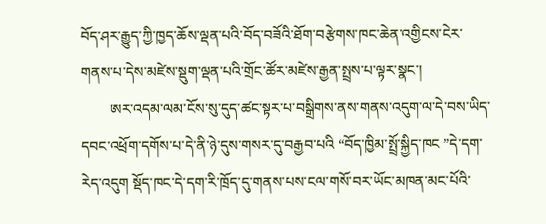བོད་ཤར་རྒྱུད་ཀྱི་ཁྱད་ཆོས་ལྡན་པའི་བོད་བཟོའི་ཐོག་བརྩེགས་ཁང་ཆེན་འགྱིངས་ངེར་གནས་པ་དེས་མཛེས་སྡུག་ལྡན་པའི་གྲོང་ཚོར་མཛེས་རྒྱན་སྤྲས་པ་ལྟར་སྣང་།
        ཨར་འདམ་ལམ་ངོས་སུ་དུད་ཚང་སྟར་པ་བསྒྲིགས་ནས་གནས་འདུག་ལ་དེ་བས་ཡིད་དབང་འཕྲོག་དགོས་པ་དེ་ནི་ཉེ་དུས་གསར་དུ་བརྒྱབ་པའི “བོད་ཁྱིམ་སྤྲོ་སྐྱིད་ཁང ”དེ་དག་རེད་འདུག སྡོད་ཁང་དེ་དག་རི་ཁྲོད་དུ་གནས་པས་ངལ་གསོ་བར་ཡོང་མཁན་མང་པོའི་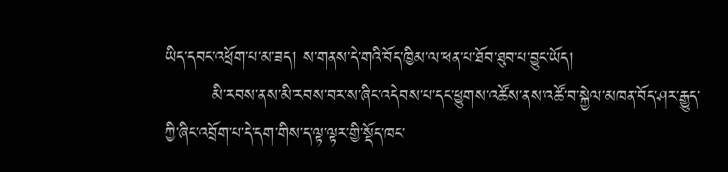ཡིད་དབང་འཕྲོག་པ་མ་ཟད། ས་གནས་དེ་གའི་བོད་ཁྱིམ་ལ་ཕན་པ་ཐོབ་ཐུབ་པ་བྱུང་ཡོད།
        མི་རབས་ནས་མི་རབས་བར་ས་ཞིང་འདེབས་པ་དང་ཕྱུགས་འཚོས་ནས་འཚོ་བ་སྐྱེལ་མཁན་བོད་ཤར་རྒྱུད་ཀྱི་ཞིང་འབྲོག་པ་དེ་དག་གིས་ད་ལྟ་ལྟར་གྱི་སྡོད་ཁང་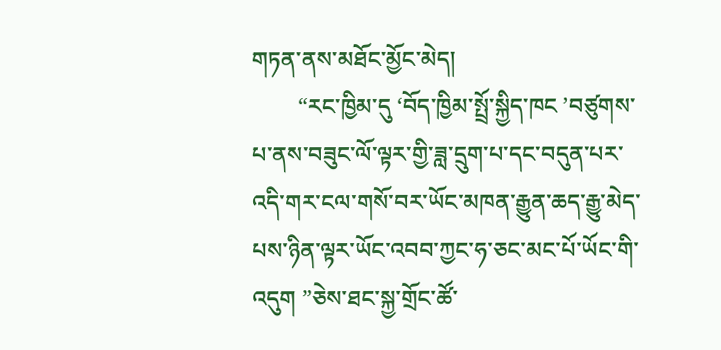གཏན་ནས་མཐོང་མྱོང་མེད།
        “རང་ཁྱིམ་དུ ‘བོད་ཁྱིམ་སྤྲོ་སྐྱིད་ཁང ’བཙུགས་པ་ནས་བཟུང་ལོ་ལྟར་གྱི་ཟླ་དྲུག་པ་དང་བདུན་པར་འདི་གར་ངལ་གསོ་བར་ཡོང་མཁན་རྒྱུན་ཆད་རྒྱུ་མེད་པས་ཉིན་ལྟར་ཡོང་འབབ་ཀྱང་ཧ་ཅང་མང་པོ་ཡོང་གི་འདུག ”ཅེས་ཐང་སྐྱ་གྲོང་ཚོ་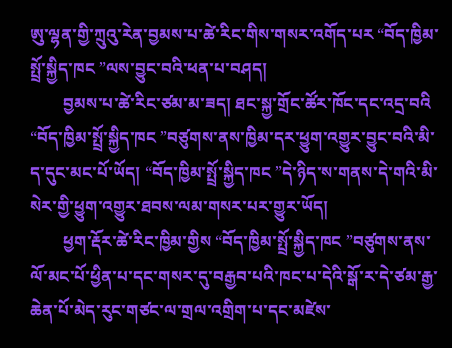ཨུ་ལྷན་གྱི་ཀྲུའུ་རེན་བྱམས་པ་ཚེ་རིང་གིས་གསར་འགོད་པར “བོད་ཁྱིམ་སྤྲོ་སྐྱིད་ཁང ”ལས་བྱུང་བའི་ཕན་པ་བཤད།
        བྱམས་པ་ཚེ་རིང་ཙམ་མ་ཟད། ཐང་སྐྱ་གྲོང་ཚོར་ཁོང་དང་འདྲ་བའི “བོད་ཁྱིམ་སྤྲོ་སྐྱིད་ཁང ”བཙུགས་ནས་ཁྱིམ་དར་ཕྱུག་འགྱུར་བྱུང་བའི་མི་ད་དུང་མང་པོ་ཡོད། “བོད་ཁྱིམ་སྤྲོ་སྐྱིད་ཁང ”དེ་ཉིད་ས་གནས་དེ་གའི་མི་སེར་གྱི་ཕྱུག་འགྱུར་ཐབས་ལམ་གསར་པར་གྱུར་ཡོད།
        ཕྱག་རྡོར་ཚེ་རིང་ཁྱིམ་གྱིས “བོད་ཁྱིམ་སྤྲོ་སྐྱིད་ཁང ”བཙུགས་ནས་ལོ་མང་པོ་ཕྱིན་པ་དང་གསར་དུ་བརྒྱབ་པའི་ཁང་པ་དེའི་སྒོ་ར་དེ་ཙམ་རྒྱ་ཆེན་པོ་མེད་རུང་གཙང་ལ་གྲལ་འགྲིག་པ་དང་མཛེས་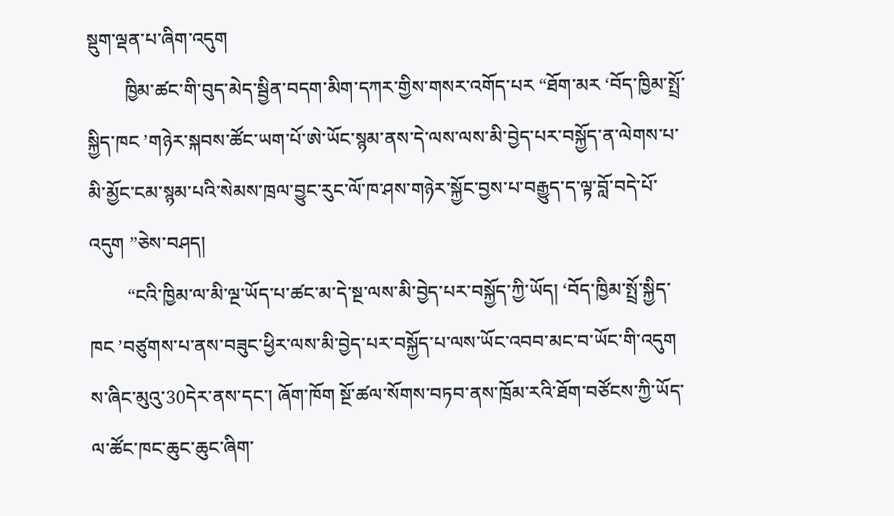སྡུག་ལྡན་པ་ཞིག་འདུག
        ཁྱིམ་ཚང་གི་བུད་མེད་སྦྱིན་བདག་མིག་དཀར་གྱིས་གསར་འགོད་པར “ཐོག་མར ‘བོད་ཁྱིམ་སྤྲོ་སྐྱིད་ཁང ’གཉེར་སྐབས་ཚོང་ཡག་པོ་ཨེ་ཡོང་སྙམ་ནས་དེ་ལས་ལས་མི་བྱེད་པར་བསྐྱོད་ན་ལེགས་པ་མི་མྱོང་ངམ་སྙམ་པའི་སེམས་ཁྲལ་བྱུང་རུང་ལོ་ཁ་ཤས་གཉེར་སྐྱོང་བྱས་པ་བརྒྱུད་ད་ལྟ་བློ་བདེ་པོ་འདུག ”ཅེས་བཤད།
        “ངའི་ཁྱིམ་ལ་མི་ལྔ་ཡོད་པ་ཚང་མ་དེ་སྔ་ལས་མི་བྱེད་པར་བསྐྱོད་ཀྱི་ཡོད། ‘བོད་ཁྱིམ་སྤྲོ་སྐྱིད་ཁང ’བཙུགས་པ་ནས་བཟུང་ཕྱིར་ལས་མི་བྱེད་པར་བསྐྱོད་པ་ལས་ཡོང་འབབ་མང་བ་ཡོང་གི་འདུག ས་ཞིང་མུའུ་30དེར་ནས་དང་། ཞོག་ཁོག སྔོ་ཚལ་སོགས་བཏབ་ནས་ཁྲོམ་རའི་ཐོག་བཙོངས་ཀྱི་ཡོད་ལ་ཚོང་ཁང་ཆུང་ཆུང་ཞིག་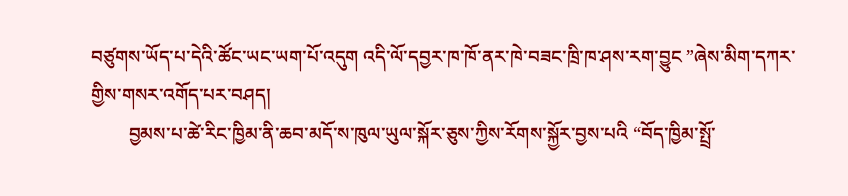བཙུགས་ཡོད་པ་དེའི་ཚོང་ཡང་ཡག་པོ་འདུག འདི་ལོ་དབྱར་ཁ་ཁོ་ནར་ཁེ་བཟང་ཁྲི་ཁ་ཤས་རག་བྱུང ”ཞེས་མིག་དཀར་གྱིས་གསར་འགོད་པར་བཤད།
        བྱམས་པ་ཚེ་རིང་ཁྱིམ་ནི་ཆབ་མདོ་ས་ཁུལ་ཡུལ་སྐོར་ཅུས་ཀྱིས་རོགས་སྐྱོར་བྱས་པའི “བོད་ཁྱིམ་སྤྲོ་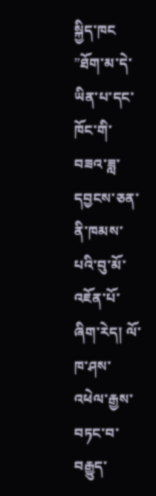སྐྱིད་ཁང ”ཐོག་མ་དེ་ཡིན་པ་དང་ཁོང་གི་བཟའ་ཟླ་དབྱངས་ཅན་ནི་ཁམས་པའི་བུ་མོ་འཇོན་པོ་ཞིག་རེད། ལོ་ཁ་ཤས་འཕེལ་རྒྱས་བཏང་བ་བརྒྱུད་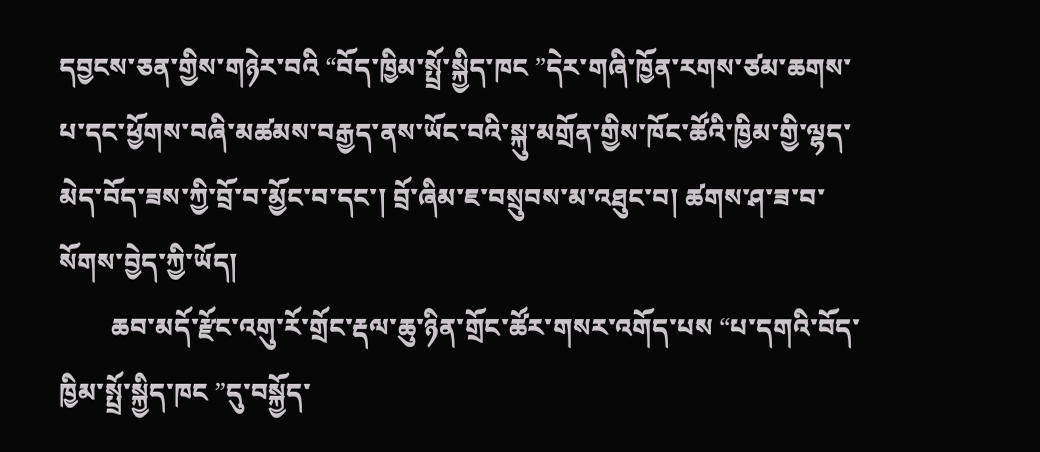དབྱངས་ཅན་གྱིས་གཉེར་བའི “བོད་ཁྱིམ་སྤྲོ་སྐྱིད་ཁང ”དེར་གཞི་ཁྱོན་རགས་ཙམ་ཆགས་པ་དང་ཕྱོགས་བཞི་མཚམས་བརྒྱད་ནས་ཡོང་བའི་སྐུ་མགྲོན་གྱིས་ཁོང་ཚོའི་ཁྱིམ་གྱི་ལྷད་མེད་བོད་ཟས་ཀྱི་བྲོ་བ་མྱོང་བ་དང་། བྲོ་ཞིམ་ཇ་བསྲུབས་མ་འཐུང་བ། ཚགས་ཤ་ཟ་བ་སོགས་བྱེད་ཀྱི་ཡོད།
        ཆབ་མདོ་རྫོང་འགུ་རོ་གྲོང་རྡལ་ཆུ་ཉིན་གྲོང་ཚོར་གསར་འགོད་པས “པ་དགའི་བོད་ཁྱིམ་སྤྲོ་སྐྱིད་ཁང ”དུ་བསྐྱོད་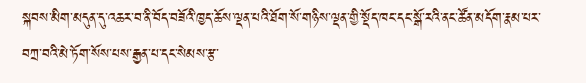སྐབས་མིག་མདུན་དུ་འཆར་བ་ནི་བོད་བཟོའི་ཁྱད་ཆོས་ལྡན་པའི་ཐོག་སོ་གཉིས་ལྡན་གྱི་སྡོད་ཁང་དང་སྒོ་རའི་ནང་ཚོན་མདོག་རྣམ་པར་བཀྲ་བའི་མེ་ཏོག་སོས་པས་རྒྱན་པ་དང་སེམས་རྩ་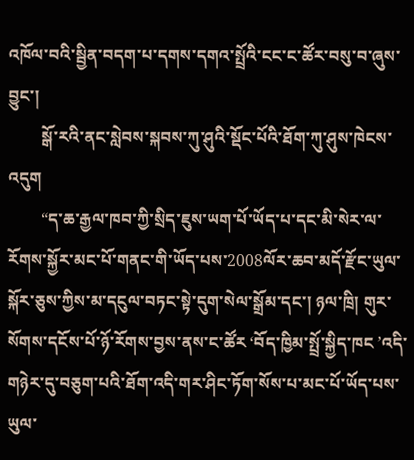འཁོལ་བའི་སྦྱིན་བདག་པ་དགས་དགའ་སྤྲོའི་ངང་ང་ཚོར་བསུ་བ་ཞུས་བྱུང་།
        སྒོ་རའི་ནང་སླེབས་སྐབས་ཀུ་ཤུའི་སྡོང་པོའི་ཐོག་ཀུ་ཤུས་ཁེངས་འདུག
        “ད་ཆ་རྒྱལ་ཁབ་ཀྱི་སྲིད་ཇུས་ཡག་པོ་ཡོད་པ་དང་མི་སེར་ལ་རོགས་སྐྱོར་མང་པོ་གནང་གི་ཡོད་པས་2008ལོར་ཆབ་མདོ་རྫོང་ཡུལ་སྐོར་ཅུས་ཀྱིས་མ་དངུལ་བཏང་སྟེ་དུག་སེལ་སྒྲོམ་དང་། ཉལ་ཁྲི། གུར་སོགས་དངོས་པོ་ཉོ་རོགས་བྱས་ནས་ང་ཚོར ‘བོད་ཁྱིམ་སྤྲོ་སྐྱིད་ཁང ’འདི་གཉེར་དུ་བཅུག་པའི་ཐོག་འདི་གར་ཤིང་ཏོག་སོས་པ་མང་པོ་ཡོད་པས་ཡུལ་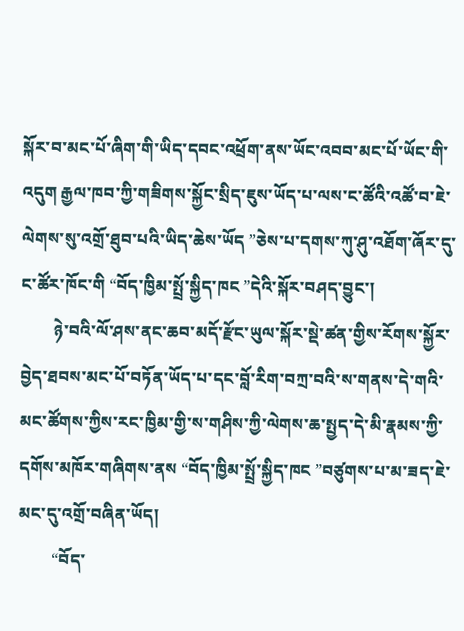སྐོར་བ་མང་པོ་ཞིག་གི་ཡིད་དབང་འཕྲོག་ནས་ཡོང་འབབ་མང་པོ་ཡོང་གི་འདུག རྒྱལ་ཁབ་ཀྱི་གཟིགས་སྐྱོང་སྲིད་ཇུས་ཡོད་པ་ལས་ང་ཚོའི་འཚོ་བ་ཇེ་ལེགས་སུ་འགྲོ་ཐུབ་པའི་ཡིད་ཆེས་ཡོད ”ཅེས་པ་དགས་ཀུ་ཤུ་འཐོག་ཞོར་དུ་ང་ཚོར་ཁོང་གི “བོད་ཁྱིམ་སྤྲོ་སྐྱིད་ཁང ”དེའི་སྐོར་བཤད་བྱུང་།
        ཉེ་བའི་ལོ་ཤས་ནང་ཆབ་མདོ་རྫོང་ཡུལ་སྐོར་སྡེ་ཚན་གྱིས་རོགས་སྐྱོར་བྱེད་ཐབས་མང་པོ་བཏོན་ཡོད་པ་དང་བློ་རིག་བཀྲ་བའི་ས་གནས་དེ་གའི་མང་ཚོགས་ཀྱིས་རང་ཁྱིམ་གྱི་ས་གཤིས་ཀྱི་ལེགས་ཆ་སྤྱད་དེ་མི་རྣམས་ཀྱི་དགོས་མཁོར་གཞིགས་ནས “བོད་ཁྱིམ་སྤྲོ་སྐྱིད་ཁང ”བཙུགས་པ་མ་ཟད་ཇེ་མང་དུ་འགྲོ་བཞིན་ཡོད།
        “བོད་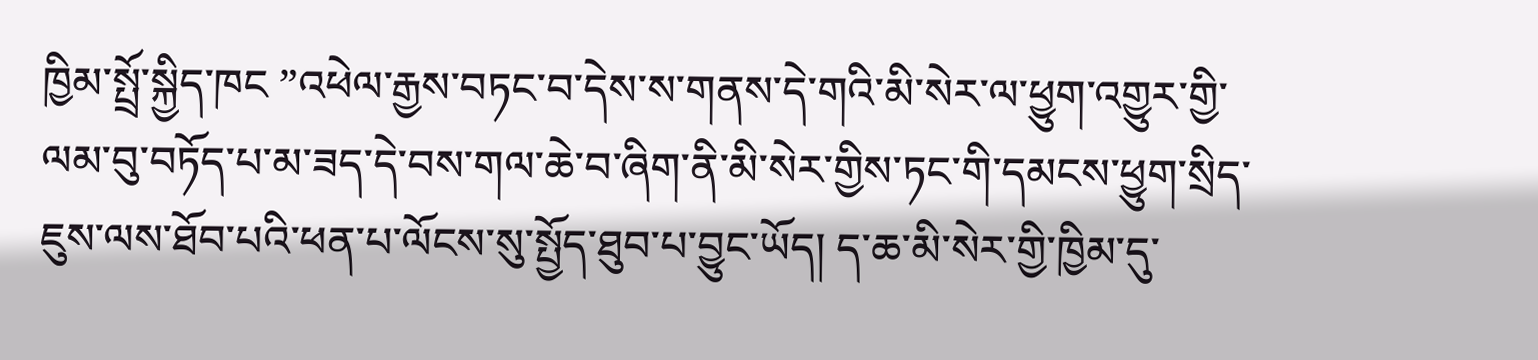ཁྱིམ་སྤྲོ་སྐྱིད་ཁང ”འཕེལ་རྒྱས་བཏང་བ་དེས་ས་གནས་དེ་གའི་མི་སེར་ལ་ཕྱུག་འགྱུར་གྱི་ལམ་བུ་བཏོད་པ་མ་ཟད་དེ་བས་གལ་ཆེ་བ་ཞིག་ནི་མི་སེར་གྱིས་ཏང་གི་དམངས་ཕྱུག་སྲིད་ཇུས་ལས་ཐོབ་པའི་ཕན་པ་ལོངས་སུ་སྤྱོད་ཐུབ་པ་བྱུང་ཡོད། ད་ཆ་མི་སེར་གྱི་ཁྱིམ་དུ་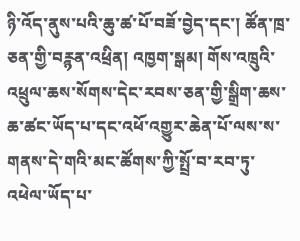ཉི་འོད་ནུས་པའི་ཆུ་ཚ་པོ་བཟོ་བྱེད་དང་། ཚོན་ཁྲ་ཅན་གྱི་བཪྙན་འཕྲིན། འཁྱག་སྒམ། གོས་འཁྲུའི་འཕྲུལ་ཆས་སོགས་དེང་རབས་ཅན་གྱི་སྒྲིག་ཆས་ཆ་ཚང་ཡོད་པ་དང་འཕོ་འགྱུར་ཆེན་པོ་ལས་ས་གནས་དེ་གའི་མང་ཚོགས་ཀྱི་སྤྲོ་བ་རབ་ཏུ་འཕེལ་ཡོད་པ་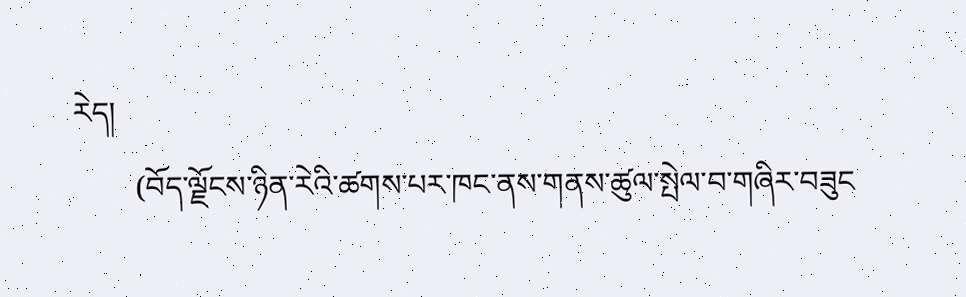རེད།
        (བོད་ལྗོངས་ཉིན་རེའི་ཚགས་པར་ཁང་ནས་གནས་ཚུལ་སྤེལ་བ་གཞིར་བཟུང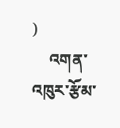)
    འགན་འཁུར་རྩོམ་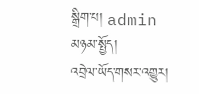སྒྲིག་པ། admin
མཉམ་སྤྱོད།
འབྲེལ་ཡོད་གསར་འགྱུར།